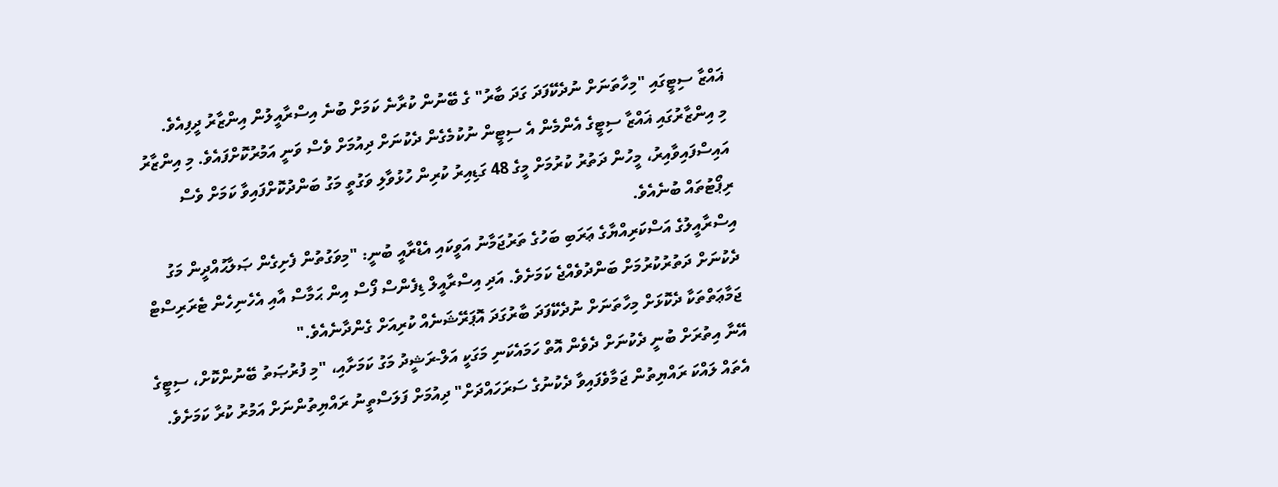ޣައްޒާ ސިޓީގައި "މިހާތަނަށް ނުދެކޭފަދަ ގަދަ ބާރު" ގެ ބޭނުން ކުރާނެ ކަމަށް ބުނެ އިސްރާއީލުން އިންޒާރު ދީފިއެވެ.
މި އިންޒާރުގައި ޣައްޒާ ސިޓީގެ އެންމެން އެ ސިޓީން ނުކުމެގެން ދެކުނަށް ދިއުމަށް ވެސް ވަނީ އަމުރުކޮށްފައެވެ. މި އިންޒާރު އައިސްފައިވާއިރު، މީހުން ދަތުރު ކުރުމަށް މީގެ 48 ގަޑިއިރު ކުރިން ހުޅުވާލި ވަގުތީ މަގު ބަންދުކޮށްފައިވާ ކަމަށް ވެސް ރިޕޯޓުތައް ބުނެއެވެ.
އިސްރާއީލުގެ އަސްކަރިއްޔާގެ ޢަރަބި ބަހުގެ ތަރުޖަމާނު އަވީކައި އެޑްރާއީ ބުނީ: "މިވަގުތުން ފެށިގެން ޞަލާޙުއްދީން މަގު ދެކުނަށް ދަތުރުކުރުމަށް ބަންދުވެއްޖެ ކަމަށެވެ. އަދި އިސްރާއީލް ޑިފެންސް ފޯސް އިން ޙަމާސް އާއި އެހެނިހެން ޓެރަރިސްޓް ޖަމާޢަތްތަކާ ދެކޮޅަށް މިހާތަނަށް ނުދެކޭފަދަ ބާރުގަދަ އޮޕަރޭޝަނެއް ކުރިއަށް ގެންދާނެއެވެ."
އޭނާ އިތުރަށް ބުނީ ދެކުނަށް ދެވެން އޮތް ހަމައެކަނި މަގަކީ އަލް-ރަޝީދު މަގު ކަމަށާއި، "މި ފުރުޞަތު ބޭނުންކޮށް، ސިޓީގެ އެތައް ލައްކަ ރައްޔިތުން ޖަމާވެފައިވާ ދެކުނުގެ ސަރަހައްދަށް" ދިއުމަށް ފަލަސްތީނު ރައްޔިތުންނަށް އަމުރު ކުރާ ކަމަށެވެ.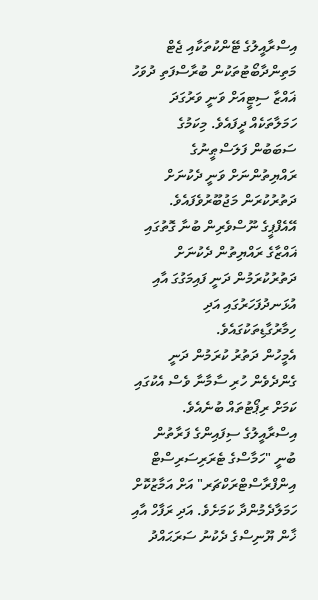އިސްރާއީލުގެ ޓޭންކުތަކާއި ޖެޓް މަތިންދާބޯޓުތަކުން ބުރާސްފަތި ދުވަހު ޣައްޒާ ސިޓީއަށް ވަނީ ވަރުގަދަ ހަމަލާތަކެއް ދީފައެވެ. މިކަމުގެ ސަބަބުން ފަލަސްޠީނުގެ ރައްޔިތުންނަށް ވަނީ ދެކުނަށް ދަތުރުކުރަން މަޖުބޫރުވެފައެވެ.
އޭއެފްޕީގެ ނޫސްވެރިން ބުނާ ގޮތުގައި ޣައްޒާގެ ރައްޔިތުން ދެކުނަށް ދަތުރުކުރަމުން ދަނީ ފައިމަގުގަ އާއި އުޅަނދުފަހަރުގައި އަދި ހިމާރުގާޑިތަކުގައެވެ.
އެމީހުން ދަތުރު ކުރަމުން ދަނީ ގެންދެވެން ހުރި ސާމާނާ ވެސް އެކުގައި ކަމަށް ރިޕޯޓުތައް ބުނެއެވެ.
އިސްރާއީލުގެ ސިފައިންގެ ފަރާތުން ބުނީ "ހަމާސްގެ ޓެރަރިސަރިސްޓް އިންފްރާސްޓްރަކްޗަރ" އަށް އަމާޒުކޮށް ހަމަލާދެމުންދާ ކަމަށެވެ. އަދި ރަފާހް އާއި ޚާން ޔޫނިސްގެ ދެކުނު ސަރަޙައްދު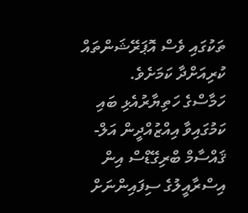ތަކުގައި ވެސް އޮޕަރޭޝަންތައް ކުރިއަށްދާ ކަމަށެވެ.
ހަމާސްގެ ހަތިޔާރުއެޅި ބައި ކަމުގައިވާ އިއްޒުއްދީން އަލް-ޤައްސާމް ބްރިގޭޑްސް އިން އިސްރާއީލުގެ ސިފައިންނަށް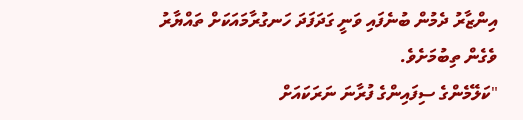އިންޒާރު ދެމުން ބުނެފައި ވަނީ ގަދަފަދަ ހަނގުރާމައަކަށް ތައްޔާރު ވެގެން ތިބުމަށެވެ.
"ކަލޭމެންގެ ސިފައިންގެ ފުރާނަ ނަރަކައަށް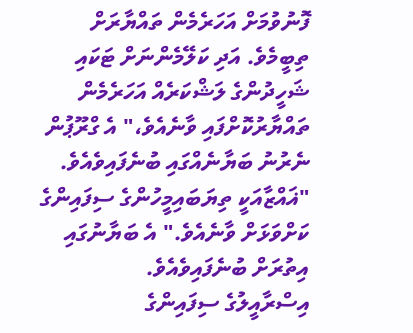ފޮނުވުމަށް އަހަރެމެން ތައްޔާރަށް ތިބީމެވެ. އަދި ކަލޭމެންނަށް ޓަކައި ޝަހީދުންގެ ލަޝްކަރެއް އަހަރެމެން ތައްޔާރުކޮށްފައި ވާނެއެވެ،" އެ ގްރޫޕުން ނެރުނު ބަޔާނެއްގައި ބުނެފައިވެއެވެ.
"ޣައްޒާއަކީ ތިޔަބައިމީހުންގެ ސިފައިންގެ ކަށްވަޅަށް ވާނެއެވެ." އެ ބަޔާނުގައި އިތުރަށް ބުނެފައިވެއެވެ.
އިސްރާއީލުގެ ސިފައިންގެ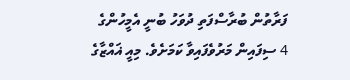ފަރާތުން ބުރާސްފަތި ދުވަހު ބުނީ އެމީހުންގެ 4 ސިފައިން މަރުވެފައިވާ ކަމަށެވެ. މިއީ ޣައްޒާގެ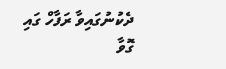ދެކުނުގައިވާ ރަފާހް ގައި ގޮވާ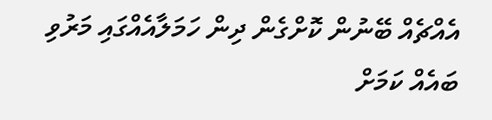އެއްޗެއް ބޭނުން ކޮށްގެން ދިން ހަމަލާއެއްގައި މަރުވި ބައެއް ކަމަށް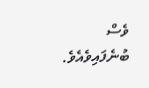ވެސް ބުނެފައިވެއެވެ.